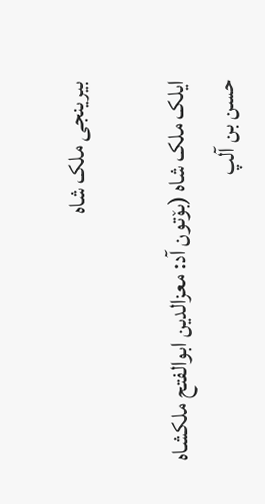بیرینجی ملک شاه

ایلک ملک شاه (بۆتون آد: معزالدین ابوالفتح ملکشاه حسن بن آلپ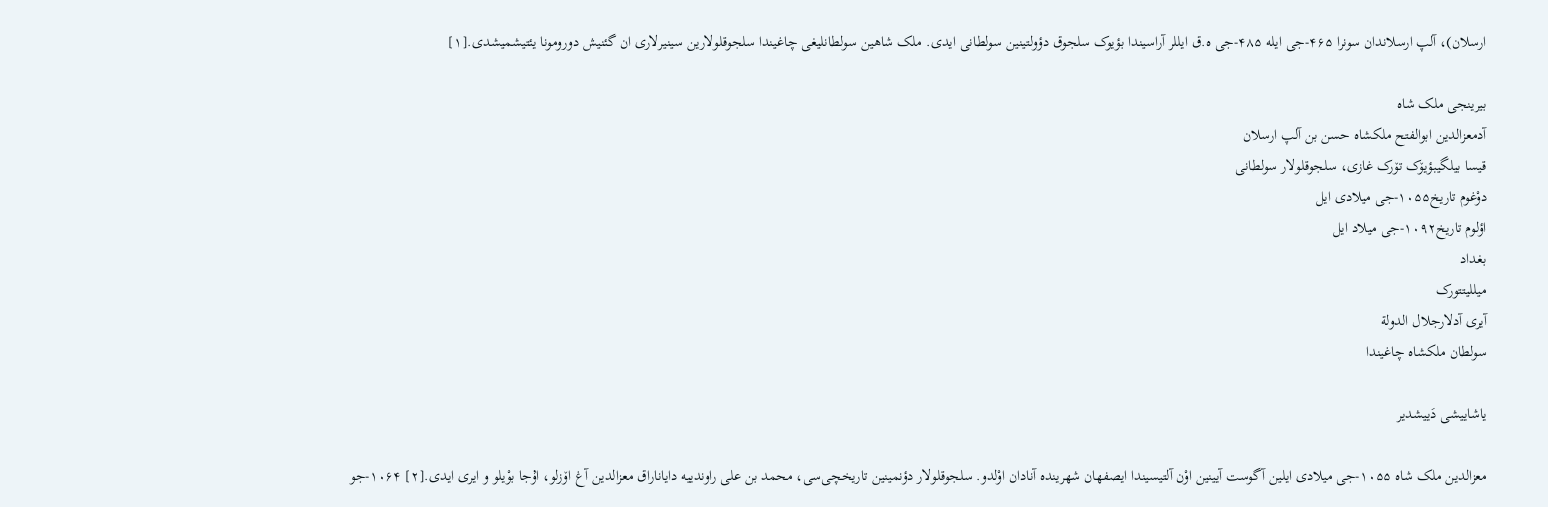ارسلان)، آلپ ارسلاندان سونرا ۴۶۵-جی ایله ۴۸۵-جی ه.ق ایللر آراسیندا بؤیوک سلجوق دؤولتینین سولطانی ایدی. ملک شاهین سولطانلیغی چاغیندا سلجوقلولارین سینیرلاری ان گئنیش دورومونا یئتیشمیشدی.[۱]

بیرینجی ملک شاه
آدمعزالدین ابوالفتح ملکشاه حسن بن آلپ ارسلان
قیسا بیلگیبؤیۆک تۆرک غازی، سلجوقلولار سولطانی
دوْغوم تاریخ۱۰۵۵-جی میلادی ایل
اؤلوم تاریخ۱۰۹۲-جی میلاد ایل
بغداد
میللیتتورک
آیری آدلارجلال الدولة
سولطان ملکشاه چاغیندا

یاشاییشی دَییشدیر

معزالدین ملک شاه ۱۰۵۵-جی میلادی ایلین آگوست آیینین اوْن آلتیسیندا ایصفهان شهرینده آنادان اوْلدو. سلجوقلولار دؤنمینین تاریخچی‌سی، محمد بن علی راوندییه دایاناراق معزالدین آغ اۆزلو، اۇجا بوْیلو و ایری ایدی.[۲] ۱۰۶۴-جو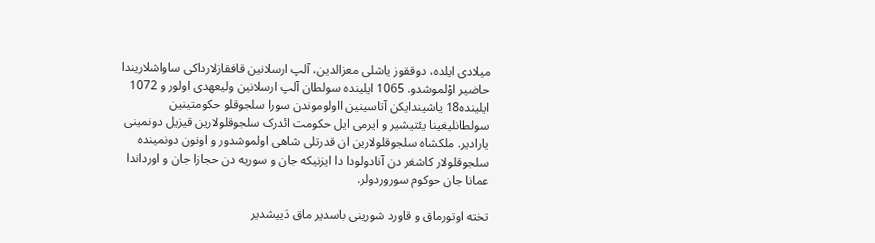میلادی ایلده، دوققوز یاشلی معزالدین، آلپ ارسلانین قافقازلارداکی ساواشلاریندا حاضیر اوْلموشدو. 1065 ایلینده سولطان آلپ ارسلانین ولیعهدی اولور و 1072 ایلینده18 یاشیندایکن آتاسینین ااولوموندن سورا سلجوقلو حکومتینین سولطانلیغینا یئتیشیر و ایرمی ایل حکومت ائدرک سلجوقلولارین قیزیل دونمینی یارادیر. ملکشاه سلجوقلولارین ان قدرتلی شاهی اولموشدور و اونون دونمینده سلجوقلولار کاشغر دن آنادولودا دا ایزنیکه جان و سوریه دن حجازا جان و اورداندا عمانا جان حوکوم سوروردولر.

تخته اوتورماق و قاورد شورینی باسدیر ماق دَییشدیر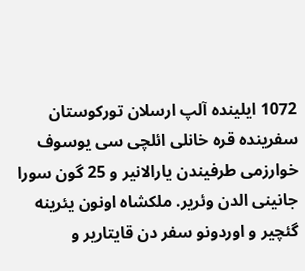1072 ایلینده آلپ ارسلان تورکوستان سفرینده قره خانلی ائلچی سی یوسوف خوارزمی طرفیندن یارالانیر و 25 گون سورا جانینی الدن وئریر. ملکشاه اونون یئرینه گئچیر و اوردونو سفر دن قایتاریر و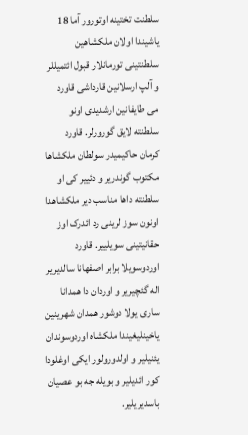سلطنت تختینه اوتورور آما 18 یاشیندا اولان ملکشاهین سلطنتینی تورمانلار قبول ائتمیللر و آلپ ارسلانین قارداشی قاورد می طایفانین ارشدیدی اونو سلطنته لایق گورورلر. قاورد کرمان حاکیمیدر سولطان ملکشاها مکتوب گوندریر و دئییر کی او سلطنته داها مناسب دیر ملکشاهدا اونون سوز لرینی رد ائدرک اوز حقانیتینی سویلییر. قاورد اوردوسویلا برابر اصفهانا سالدیریر اله گئچیریر و اوردان دا همدانا ساری یولا دوشور همدان شهرینین یاخینلیغیندا ملکشاه اوردوسوندان یئنیلیر و اولدورولور ایکی اوغلودا کور ائدیلیر و بویله جه بو عصیان باسدیریلیر.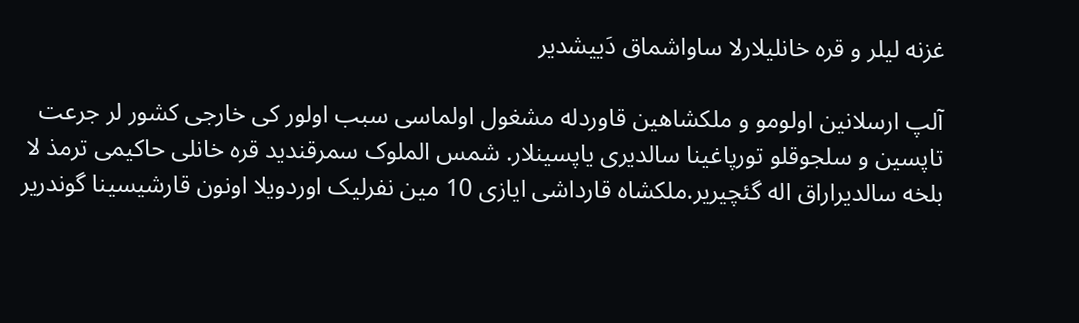غزنه لیلر و قره خانلیلارلا ساواشماق دَییشدیر

آلپ ارسلانین اولومو و ملکشاهین قاوردله مشغول اولماسی سبب اولور کی خارجی کشور لر جرعت تاپسین و سلجوقلو تورپاغینا سالدیری یاپسینلار. شمس الملوک سمرقندید قره خانلی حاکیمی ترمذ لا بلخه سالدیراراق اله گئچیریر.ملکشاه قارداشی ایازی 10 مین نفرلیک اوردویلا اونون قارشیسینا گوندریر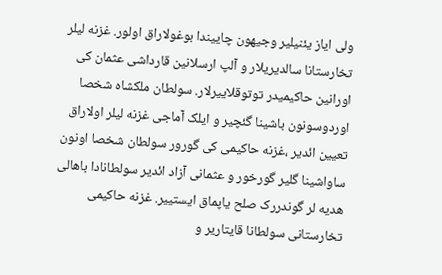ولی ایاز یئنیلیر وجیهون چاییندا بوغولاراق اولور. غزنه لیلر تخارستانا سالدیریلار و آلپ ارسلانین قارداشی عثمان کی اورانین حاکیمیدر توتوقلاییرلار. سولطان ملکشاه شخصا اوردوسونون باشینا گئچیر و ایلک آماجی غزنه لیلر اولاراق تعیین ائدیر ،غزنه حاکیمی کی گورور سولطان شخصا اونون ساواشینا گلیر گورخور و عثمانی آزاد ائدیر سولطانادا باهالی هدیه لر گوندررک صلح یاپماق ایستییر. غزنه حاکیمی تخارستانی سولطانا قایتاریر و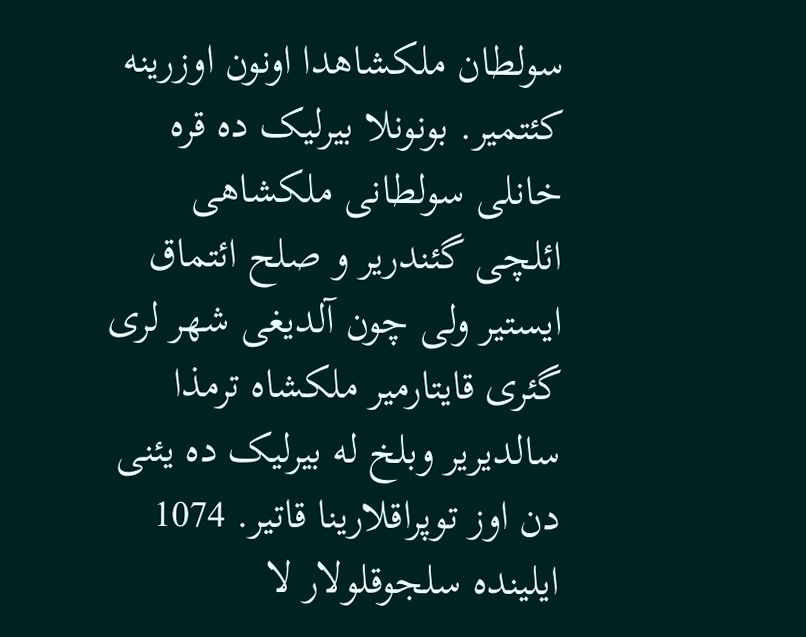سولطان ملکشاهدا اونون اوزرینه کئتمیر. بونونلا بیرلیک ده قره خانلی سولطانی ملکشاهی ائلچی گئندریر و صلح ائتماق ایستیر ولی چون آلدیغی شهر لری گئری قایتارمیر ملکشاه ترمذا سالدیریر وبلخ له بیرلیک ده یئنی دن اوز توپراقلارینا قاتیر. 1074 ایلینده سلجوقلولار لا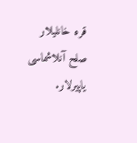قره خانلیلار صلح آنلاشماسی یاپیرلار.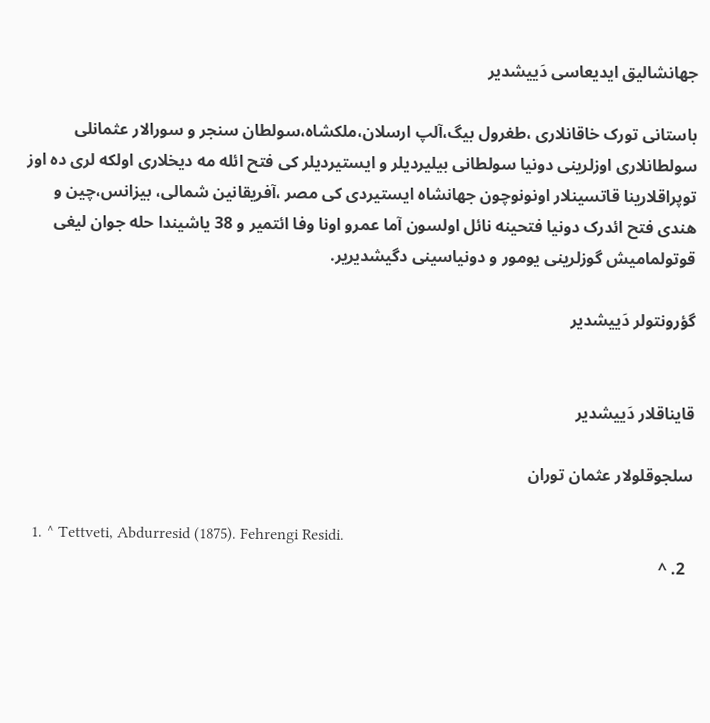جهانشالیق ایدیعاسی دَییشدیر

باستانی تورک خاقانلاری ،طغرول بیگ،آلپ ارسلان،ملکشاه،سولطان سنجر و سورالار عثمانلی سولطانلاری اوزلرینی دونیا سولطانی بیلیردیلر و ایستیردیلر کی فتح ائله مه دیخلاری اولکه لری ده اوز توپراقلارینا قاتسینلار اونونوچون جهانشاه ایستیردی کی مصر ،آفریقانین شمالی، بیزانس،چین و هندی فتح ائدرک دونیا فتحینه نائل اولسون آما عمرو اونا وفا ائتمیر و 38 یاشیندا حله جوان لیغی قوتولمامیش گوزلرینی یومور و دونیاسینی دگیشدیریر.

گؤرونتولر دَییشدیر


قایناقلار دَییشدیر

سلجوقلولار عثمان توران

  1. ^ Tettveti, Abdurresid (1875). Fehrengi Residi.
  2. ^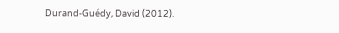Durand-Guédy, David (2012).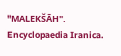"MALEKŠĀH". Encyclopaedia Iranica.